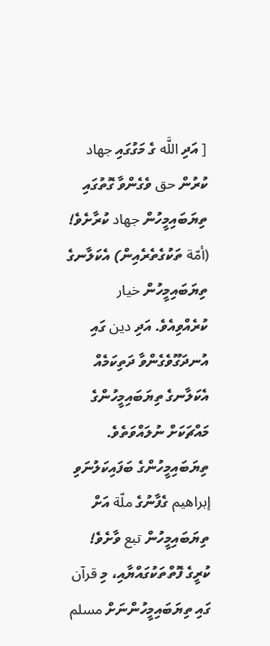[ އަދި اللَّه ގެ މަގުގައި جهاد ކުރުން حق ވެގެންވާ ގޮތުގައި ތިޔަބައިމީހުން جهاد ކުރާށެވެ! (أمّة ތަކުގެތެރެއިން) އެކަލާނގެ ތިޔަބައިމީހުން خيار ކުރެއްވިއެވެ. އަދި دين ގައި އުނދަގޫވެގެންވާ ދަތިކަމެއް އެކަލާނގެ ތިޔަބައިމީހުންގެ މައްޗަކަށް ނުލައްވަތެވެ. ތިޔަބައިމީހުންގެ ބަފައިކަލުނަވި إبراهيم ގެފާނުގެ ملّة އަށް ތިޔަބައިމީހުން تبع ވާށެވެ! ކުރީގެ ފޮތްތަކުގައްޔާއި، މި قرآن ގައި ތިޔަބައިމީހުންނަށް مسلم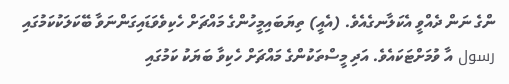ންގެ ނަން ދެއްވީ އެކަލާނގެއެވެ. (އެއީ) ތިޔަބައިމީހުންގެ މައްޗަށް ހެކިވެވަޑައިގަންނަވާ ބޭކަލަކުކަމުގައި رسول އާ ވުމަށްޓަކައެވެ. އަދި މީސްތަކުންގެ މައްޗަށް ހެކިވާ ބަޔަކު ކަމުގައި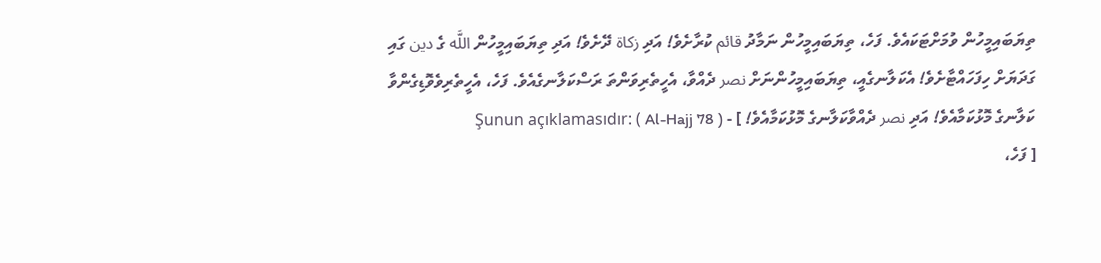ތިޔަބައިމީހުން ވުމަށްޓަކައެވެ. ފަހެ، ތިޔަބައިމީހުން ނަމާދު قائم ކުރާށެވެ! އަދި زكاة ދޭށެވެ! އަދި ތިޔަބައިމީހުން اللَّه ގެ دين ގައި ގަދަޔަށް ހިފަހައްޓާށެވެ! އެކަލާނގެއީ، ތިޔަބައިމީހުންނަށް نصر ދެއްވާ، އެހީތެރިވަންތަ ރަސްކަލާނގެއެވެ. ފަހެ، އެހީތެރިވެވޮޑިގެންވާ ކަލާނގެ މޮޅުކަމާއެވެ! އަދި نصر ދެއްވާކަލާނގެ މޮޅުކަމާއެވެ! ] - Şunun açıklamasıdır: ( Al-Hajj 78 )
[ ފަހެ،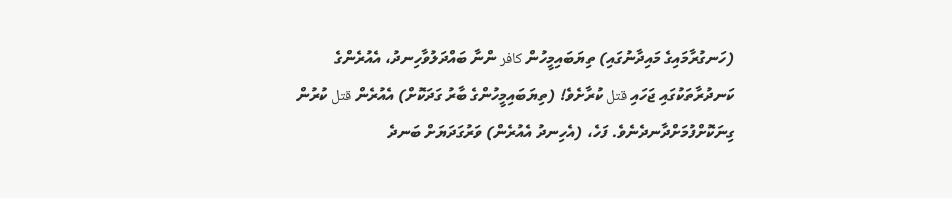(ހަނގުރާމައިގެ މައިދާނުގައި) ތިޔަބައިމީހުން كافر ންނާ ބައްދަލުވާހިނދު، އެއުރެންގެ ކަނދުރާތަކުގައި ޖަހައި قتل ކުރާށެވެ! (ތިޔަބައިމީހުންގެ ބާރު ގަދަކޮށް) އެއުރެން قتل ކުރުން ގިނަކޮށްފުމަށްދާނދެނެވެ. ފަހެ، (އެހިނދު އެއުރެން) ވަރުގަދަޔަށް ބަނދެ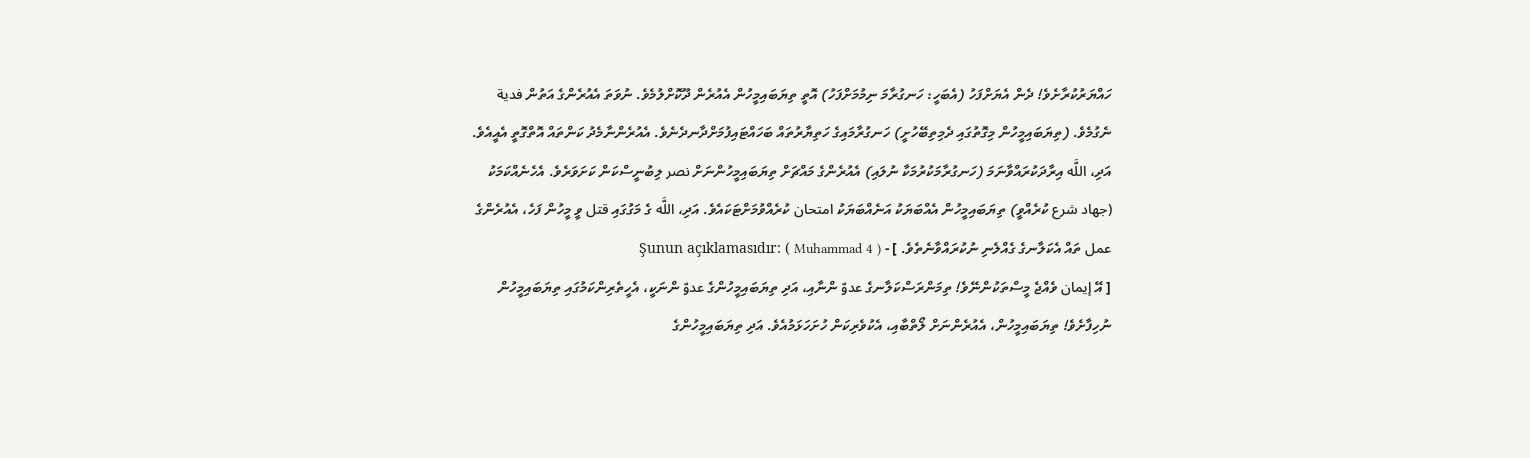ހައްޔަރުކުރާށެވެ! ދެން އެޔަށްފަހު (އެބަހީ: ހަނގުރާމަ ނިމުމަށްފަހު) އޮތީ ތިޔަބައިމީހުން އެއުރެން ދޫކޮށްލުމެވެ. ނުވަތަ އެއުރެންގެ އަތުން فدية ނެގުމެވެ. (ތިޔަބައިމީހުން މިގޮތުގައި ދެމިތިބޭހުށީ) ހަނގުރާމައިގެ ހަތިޔާރުތައް ބަހައްޓައިފުމަށްދާނދެނެވެ. އެއުރެންނާމެދު ކަންތައް އޮތްގޮތީ އެއީއެވެ. އަދި، اللَّه އިރާދަކުރައްވާނަމަ (ހަނގުރާމަކުރުމަކާ ނުލައި) އެއުރެންގެ މައްޗަށް ތިޔަބައިމީހުންނަށް نصر ލިބުނީސްކަން ކަށަވަރެވެ. އެހެނެއްކަމަކު (جهاد شرع ކުރެއްވީ) ތިޔަބައިމީހުން އެއްބަޔަކު އަނެއްބަޔަކު امتحان ކުރެއްވުމަށްޓަކައެވެ. އަދި، اللَّه ގެ މަގުގައި قتل ވީ މީހުން ފަހެ، އެއުރެންގެ عمل ތައް އެކަލާނގެ ގެއްލެނި ނުކުރައްވާނެތެވެ. ] - Şunun açıklamasıdır: ( Muhammad 4 )
[ އޭ إيمان ވެއްޖެ މީސްތަކުންނޭވެ! ތިމަންރަސްކަލާނގެ عدوّ ންނާއި، އަދި ތިޔަބައިމީހުންގެ عدوّ ންނަކީ، އެހީތެރިންކަމުގައި ތިޔަބައިމީހުން ނުހިފާށެވެ! ތިޔަބައިމީހުން، އެއުރެންނަށް ލޯތްބާއި، އެކުވެރިކަން ހުށަހަޅަމުއެވެ. އަދި ތިޔަބައިމީހުންގެ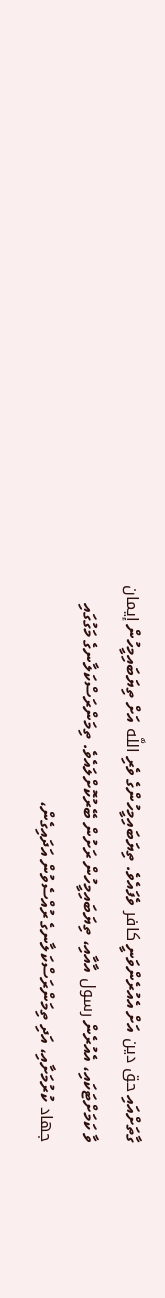ގާތަށްއައި حق دين އަށް އެއުރެންވަނީ كافر ވެފައެވެ. ތިޔަބައިމީހުންގެ ވެރި اللَّه އަށް ތިޔަބައިމީހުން إيمان ވާ ކަމަށްޓަކައި، އެއުރެން رسول އާއާއި، ތިޔަބައިމީހުން ރަށުން ބޭރުކޮށްލައެވެ. ތިމަންރަސްކަލާނގެ މަގުގައި جهاد ކުރުމަށާއި، އަދި ތިމަންރަސްކަލާނގެ ރުއްސެވުން އަދައިގެން،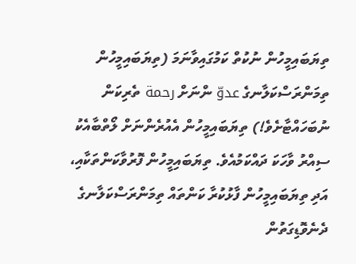ތިޔަބައިމީހުން ނުކުތް ކަމުގައިވާނަމަ (ތިޔަބައިމީހުން ތިމަންރަސްކަލާނގެ عدوّ ންނަށް رحمة ތެރިކަން ނުބަހައްޓާށެވެ!) ތިޔަބައިމީހުން އެއުރެންނަށް ލޯތްބާއެކު ސިއްރު ވާހަކަ ދައްކަމުއެވެ. ތިޔަބައިމީހުން ފޮރުވާކަންތަކާއި، އަދި ތިޔަބައިމީހުން ފާޅުކުރާ ކަންތައް ތިމަންރަސްކަލާނގެ ދެނެވޮޑިގަތުން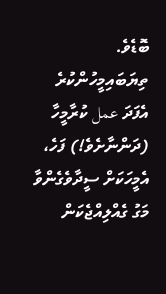ބޮޑެވެ. ތިޔަބައިމީހުންކުރެ އެފަދަ عمل ކުރާމީހާ (ދަންނާށެވެ!) ފަހެ، އެމީހަކަށް ސީދާވެގެންވާ މަގު ގެއްލިއްޖެކަން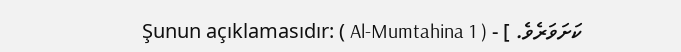ކަށަވަރެވެ. ] - Şunun açıklamasıdır: ( Al-Mumtahina 1 )